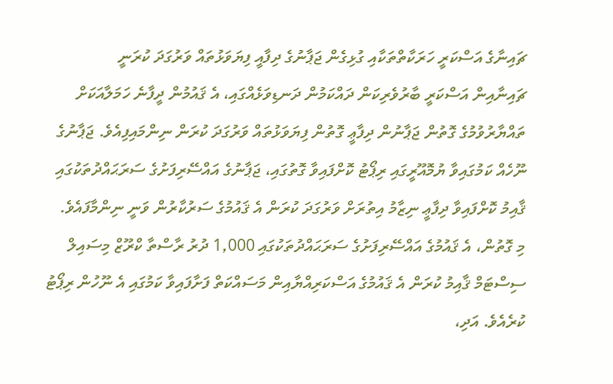ޗައިނާގެ އަސްކަރީ ހަރަކާތްތަކާއި ގުޅިގެން ޖަޕާނުގެ ދިފާއީ ފިޔަވަޅުތައް ވަރުގަދަ ކުރަނީ
ޗައިނާއިން އަސްކަރީ ބާރުވެރިކަން ދައްކަމުން ދަނޑިވަޅެއްގައި، އެ ޤައުމުން ދީފާނެ ހަމަލާއަކަށް ތައްޔާރުވުމުގެ ގޮތުން ޖަޕާނުން ދިފާޢީ ގޮތުން ފިޔަވަޅުތައް ވަރުގަދަ ކުރަން ނިންމައިފިއެވެ. ޖަޕާނުގެ ނޫހެއް ކަމުގައިވާ ޔުމޮއޫރީގައި ރިޕޯޓު ކޮށްފައިވާ ގޮތުގައި، ޖަޕާނުގެ އައްސޭރިފަށުގެ ސަރަޙައްދުތަކުގައި ޤާއިމު ކޮށްފައިވާ ދިފާޢީ ނިޒާމު އިތުރަށް ވަރުގަދަ ކުރަން އެ ޤައުމުގެ ސަރުކާރުން ވަނީ ނިންމާފައެވެ.
މި ގޮތުން، އެ ޤައުމުގެ އައްސޭރިފަށުގެ ސަރަޙައްދުތަކުގައި 1,000 ދުރު ރާސްތާ ކްރޫޒް މިސައިލް ސިސްޓަމް ޤާއިމު ކުރަން އެ ޤައުމުގެ އަސްކަރިއްޔާއިން މަސައްކަތް ފަށާފައިވާ ކަމުގައި އެ ނޫހުން ރިޕޯޓު ކުރެއެވެ. އަދި،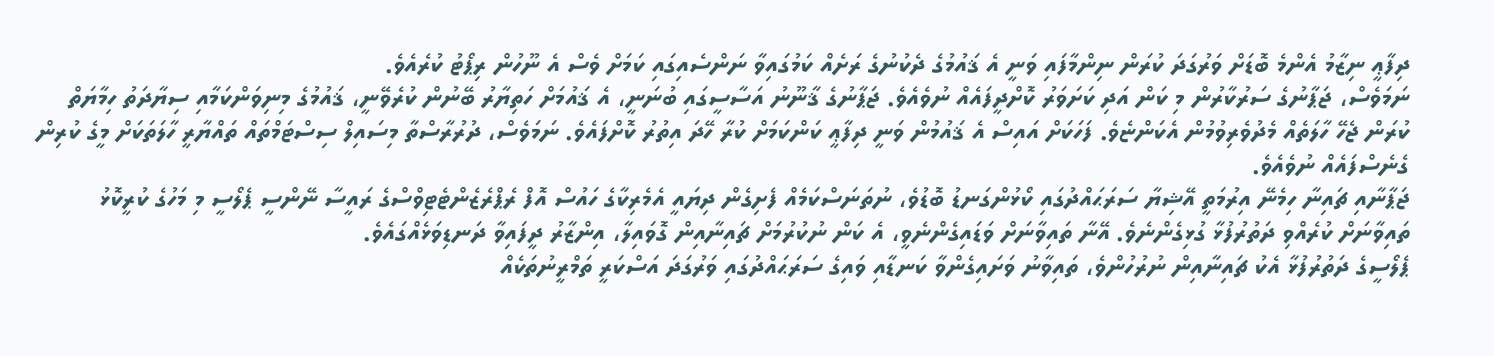ދިފާޢީ ނިޒާމު އެންމެ ބޮޑަށް ވަރުގަދަ ކުރަން ނިންމާފައި ވަނީ އެ ޤައުމުގެ ދެކުނުގެ ރަށެއް ކަމުގައިވާ ނަންސެއިގައި ކަމަށް ވެސް އެ ނޫހުން ރިޕޯޓު ކުރެއެވެ.
ނަމަވެސް، ޖަޕާނުގެ ސަރުކާރުން މި ކަން އަދި ކަށަވަރު ކޮށްދީފައެއް ނުވެއެވެ. ޖަޕާނުގެ ޤާނޫނު އަސާސީގައި ބުނަނީ، އެ ޤައުމަށް ހަތިޔާރު ބޭނުން ކުރެވޭނީ، ޤައުމުގެ މިނިވަންކަމާއި ސިޔާދަތު ހިމާޔަތް ކުރަން ޖެހޭ ހާލަތެއް މެދުވެރިވުމުން އެކަންޏެވެ. ފަހަކަށް އައިސް އެ ޤައުމުން ވަނީ ދިފާޢީ ކަންކަމަށް ކުރާ ހޭދަ އިތުރު ކޮށްފައެވެ. ނަމަވެސް، ދުރުރާސްތާ މިސައިލް ސިސްޓަމްތައް ތައްޔާރީ ހާލަތަކަށް މީގެ ކުރިން ގެނެސްފައެއް ނުވެއެވެ.
ޖަޕާނާއި ޗައިނާ ހިމެނޭ އިރުމަތީ އޭޝިޔާ ސަރަޙައްދުގައި ކޯޅުންގަނޑު ބޮޑުވެ، ނުތަނަސްކަމެއް ފެށިގެން ދިޔައީ އެމެރިކާގެ ހައުސް އޮފް ރެޕްރެޒެންޓެޓިވްސްގެ ރައީސާ ނޭންސީ ޕެލޯސީ މި މަހުގެ ކުރީކޮޅު ތައިވާނަށް ކުރެއްވި ދަތުރުފުޅާ ގުޅިގެންނެވެ. އޭނާ ތައިވާނަށް ވަޑައިގެންނެވީ، އެ ކަން ނުކުރުމަށް ޗައިނާއިން ގޮވައިލާ، އިންޒާރު ދީފައިވާ ދަނޑިވަޅެއްގައެވެ.
ޕެލޯސީގެ ދަތުރުފުޅާ އެކު ޗައިނާއިން ނުރުހުންވެ، ތައިވާނު ވަށައިގެންވާ ކަނޑާއި ވައިގެ ސަރަޙައްދުގައި ވަރުގަދަ އަސްކަރީ ތަމްރީނުތަކެއް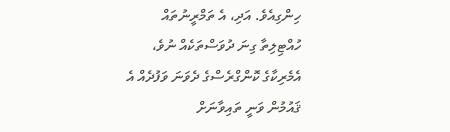ހިންގިއެވެ. އަދި، އެ ތަމްރީނުތައް ހުއްޓިލިތާ ގިނަ ދުވަސްތަކެއް ނުވެ، އެމެރިކާގެ ކޮންގްރެސްގެ ދެވަނަ ވަފުދެއް އެ ޤައުމުން ވަނީ ތައިވާނަށް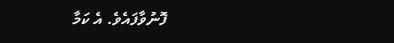ފޮނުވާފައެވެ. އެ ކަމާ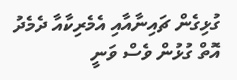ގުޅިގެން ޗައިނާއާއި އެމެރިކާއާ ދެމެދު އޮތް ގުޅުން ވެސް ވަނީ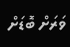ވަރަށް ބޮޑަށް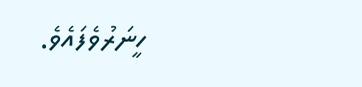ހީނަރުވެފައެވެ.